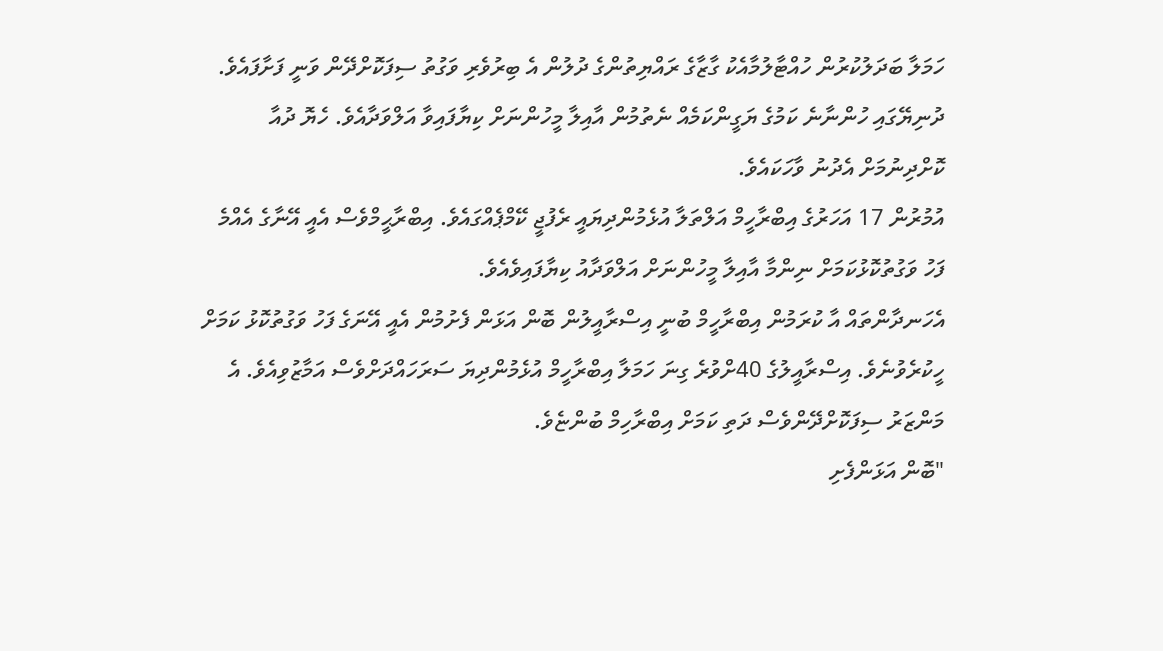ހަމަލާ ބަދަލުކުރުން ހުއްޓާލުމާއެކު ގާޒާގެ ރައްޔިތުންގެ ދުލުން އެ ބިރުވެރި ވަގުތު ސިފަކޮށްދޭން ވަނީ ފަށާފައެވެ. ދުނިޔޭގައި ހުންނާނެ ކަމުގެ ޔަގީންކަމެއް ނެތުމުން އާއިލާ މީހުންނަށް ކިޔާފައިވާ އަލްވަދާއެވެ. ހެޔޮ ދުއާ ކޮށްދިނުމަށް އެދުނު ވާހަކައެވެ.
އުމުރުން 17 އަހަރުގެ އިބްރާހީމް އަލްތަލާ އުޅެމުންދިޔައީ ރެފުޖީ ކޭމްޕެއްގައެވެ. އިބްރާޙީމްވެސް އެއީ އޭނާގެ އެއްމެ ފަހު ވަގުތުކޮޅުކަމަށް ނިންމާ އާއިލާ މީހުންނަށް އަލްވަދާއު ކިޔާފައިވެއެވެ.
އެހަނދާންތައް އާ ކުރަމުން އިބްރާހީމް ބުނީ އިސްރާއީލުން ބޮން އަޅަން ފެށުމުން އެއީ އޭނަގެ ފަހު ވަގުތުކޮޅު ކަމަށް ހީކުރެވުނެވެ. އިސްރާއީލުގެ 40ށްވުރެ ގިނަ ހަމަލާ އިބްރާހީމް އުޅެމުންދިޔަ ސަރަހައްދަށްވެސް އަމާޒުވިއެވެ. އެ މަންޒަރު ސިފަކޮށްދޭންވެސް ދަތި ކަމަށް އިބްރާހިމް ބުންޏެވެ.
"ބޮން އަޅަންފެށި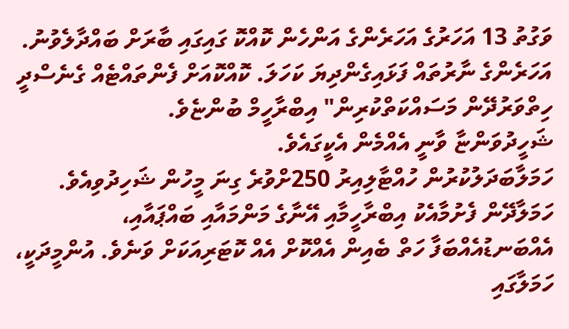ވަގުތު 13 އަހަރުގެ އަހަރެންގެ އަންހެން ކޮއްކޮ ގައިގައި ބާރަށް ބައްދާލެވުނު. އަހަރެންގެ ނާރުތައް ފަޅައިގެންދިޔަ ކަހަލަ. ކޮއްކޮއަށް ފެންތައްޓެއް ގެނެސްދީ ހިތްވަރުދޭން މަސައްކަތްކުރިން" އިބްރާހީމް ބުންޏެވެ.
ޝަހީދުވަންޏާ ވާނީ އެއްމެން އެކީގައެވެ.
ހަމަލާބަދަލުކުރުން ހުއްޓާލިއިރު 250ށްވުރެ ގިނަ މީހުން ޝަހިދުވިއެވެ. ހަމަލާދޭން ފެށުމާއެކު އިބްރާހީމާއި އޭނާގެ މަންމައާއި ބައްޕައާއި، އެއްބަނޑުއެއްބަފާ ހަތް ބެއިން އެއްކޮށް އެއް ކޮޓަރިއަކަށް ވަނެވެ. އުންމީދަކީ، ހަމަލާގައި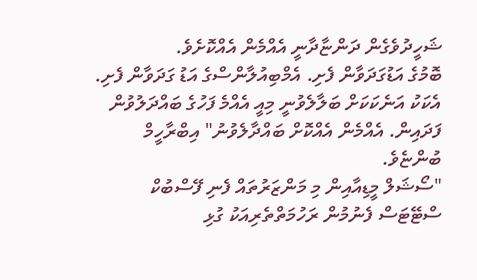ޝަހީދުވެގެން ދަންޏާދާނީ އެއްމެން އެއްކޮށެވެ.
ބޮމުގެ އަޑުގަދަވާން ފެށި. އެމްބިއުލާންސްގެ އަޑު ގަދަވާން ފެށި. އެކަކު އަނެކަކަށް ބަލާލެވުނީ މިއީ އެއްމެ ފަހުގެ ބައްދަލުވުން ފަދައިން. އެއްމެން އެއްކޮށް ބައްދާލެވުނު" އިބްރާހީމް ބުންޏެވެ.
"ސޯޝަލް މީޑިއާއިން މި މަންޒަރުތައް ފެނި ފޭސްބުކް ސްޓޭޓަސް ފެނުމުން ރަހުމަތްތެރިއަކު ގުޅި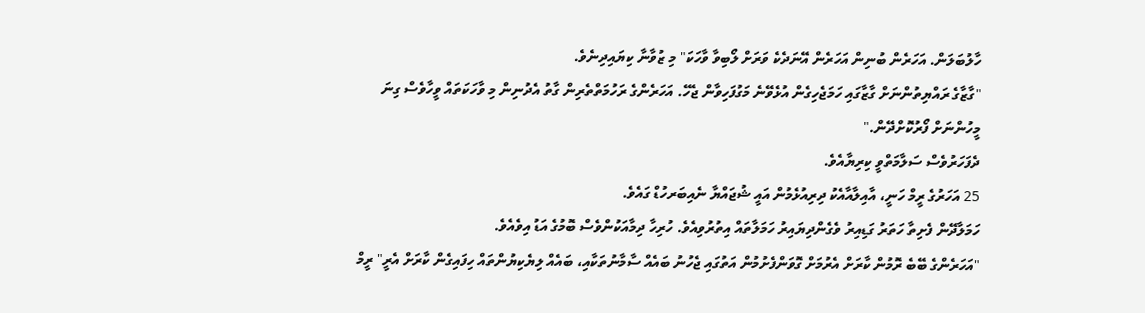ހާލުބަލަން. އަހަރެން ބުނިން އަހަރެން އޭނަދެކެ ވަރަށް ލޯބިވާ ވާހަކަ" މި ޒުވާނާ ކިޔައިދިނެވެ.
"ގާޒާގެ ރައްޔިތުންނަށް ގާޒާގައި ހަމަޖެހިގެން އުޅެވޭނެ މަގުފަހިވާން ޖެހޭ. އަހަރެންގެ ރަހުމަތްތެރިން ގާތު އެދުނިން މި ވާހަކަތައް ވީހާވެސް ގިނަ މީހުންނަށް ފޯރުކޮށްދޭން."
ދެފަހަރުވެސް ސަލާމަތްވީ ކިރިޔާއެވެ.
25 އަހަރުގެ ރީމް ހަނީ، އާއިލާއާއެކު ދިރިއުޅެމުން އައީ ޝުޖައްޔާ ނެއިބަރހުޑް ގައެވެ.
ހަމަލާދޭން ފެށިތާ ހަތަރު ގަޑިއިރު ވެގެންދިޔައިރު ހަމަލާތައް އިތުރުވިއެވެ. ހުރިހާ ދިމާއަކުންވެސް ބޮމުގެ އަޑު އިވެއެވެ.
"އަހަރެންގެ ބޭބެ ރޮމުން ކާރަށް އެރުމަށް ގޮވަންފެށުމުން އަތުގައި ޖެހުނު ބައެއް ސާމާނުތަކާއި، ބައެއް ލިޔެކިޔުންތައް ހިފައިގެން ކާރަށް އެރީ" ރީމް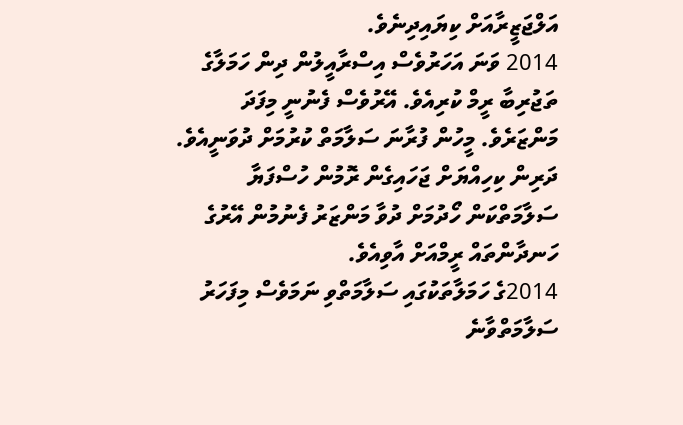އަލްޖަޒީރާއަށް ކިޔައިދިނެވެ.
2014 ވަނަ އަހަރުވެސް އިސްރާއީލުން ދިން ހަމަލާގެ ތަޖުރިބާ ރީމް ކުރިއެވެ. އޭރުވެސް ފެނުނީ މިފަދަ މަންޒަރެވެ. މީހުން ފުރާނަ ސަލާމަތް ކުރުމަށް ދުވަނީއެވެ. ދަރިން ކިހިއްޔަށް ޖަހައިގެން ރޮމުން ހުސްފަޔާ ސަލާމަތްކަން ހޯދުމަށް ދުވާ މަންޒަރު ފެނުމުން އޭރުގެ ހަނދާންތައް ރީމްއަށް އާވިއެވެ.
2014ގެ ހަމަލާތަކުގައި ސަލާމަތްވި ނަމަވެސް މިފަހަރު ސަލާމަތްވާނެ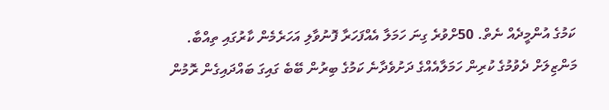ކަމުގެ އުންމީދެއް ނެތް. 50ށްވުރެ ގިނަ ހަމަލާ އެއްފަހަރާ ފޮނުވާލި އަހަރެމެން ކާރުގައި ތިއްބާ. މަންޒިލަށް ދެވުމުގެ ކުރިން ހަމަލާއެއްގެ ދަށުވެދާނެ ކަމުގެ ބިރުން ބޭބެ ގައިގަ ބައްދައިގެން ރޮމުން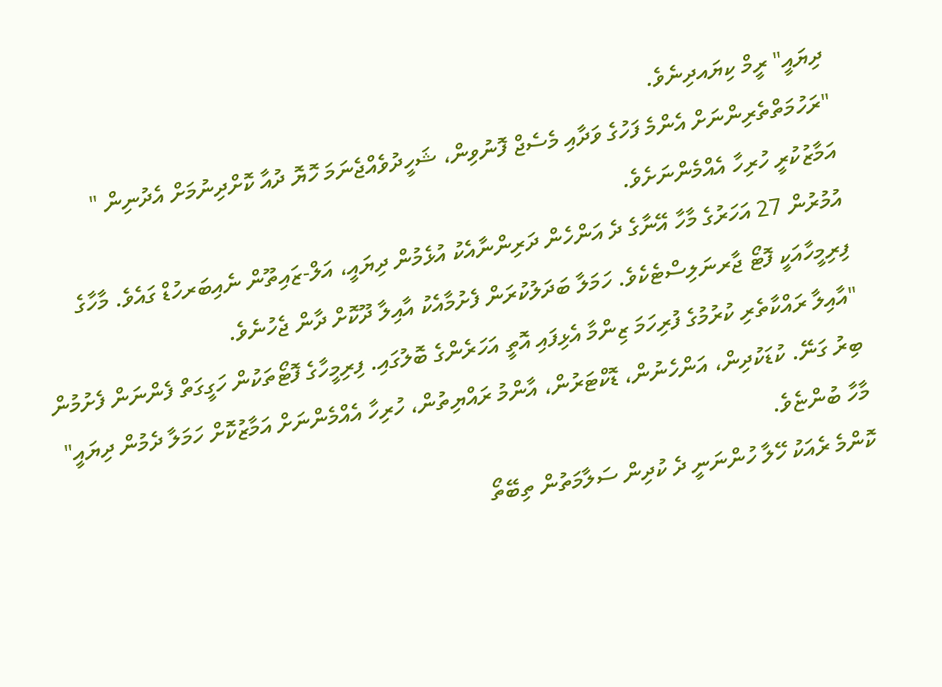ދިޔައީ" ރީމް ކިޔައދިނެވެ.
"ރަހުމަތްތެރިންނަށް އެންމެ ފަހުގެ ވަދާއި މެސެޖް ފޮނުވިން، ޝަހީދުވެއްޖެނަމަ ހޮޔޮ ދުއާ ކޮށްދިނުމަށް އެދުނިން "
އަމާޒުކުރީ ހުރިހާ އެއްމެންނަށެވެ.
އުމުރުން 27 އަހަރުގެ މާހާ އޭނާގެ ދެ އަންހެން ދަރިންނާއެކު އުޅެމުން ދިޔައީ، އަލް-ޒައިތޫން ނެއިބަރހުޑް ގައެވެ. މާހާގެ ފިރިމީހާއަކީ ފޮޓޯ ޖާރނަލިސްޓެކެވެ. ހަމަލާ ބަދަލުކުރަން ފެށުމާއެކު އާއިލާ ދޫކޮށް ދާން ޖެހުނެވެ.
"އާއިލާ ރައްކާތެރި ކުރުމުގެ ފުރިހަމަ ޒިންމާ އެޅިފައި އޮތީ އަހަރެންގެ ބޮލުގައި. ފިރިމީހާގެ ފޮޓޯތަކުން ހަގީގަތް ފެންނަން ފެށުމުން ބިރު ގަނޭ. ކުޑަކުދިން، އަންހެނުން، ޑޮކްޓަރުން، އާންމު ރައްޔިތުން، ހުރިހާ އެއްމެންނަށް އަމާޒުކޮށް ހަމަލާ ދެމުން ދިޔައީ" މާހާ ބުންޏެވެ.
ކޮންމެ ރެއަކު ހޭލާ ހުންނަނީ ދެ ކުދިން ސަލާމަތުން ތިބޭތޯ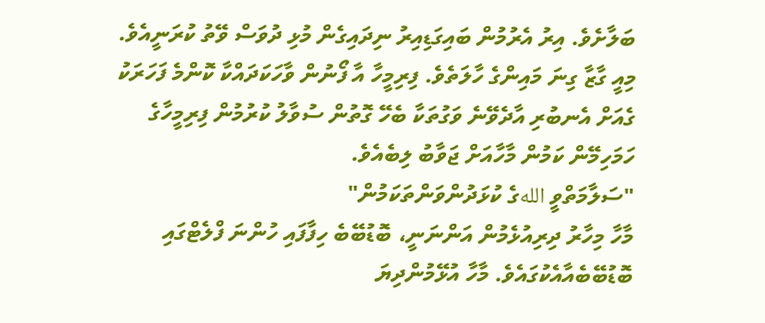ބަލާށެވެ. އިރު އެރުމުން ބައިގަޑިއިރު ނިދައިގެން މުޅި ދުވަސް ވޭތު ކުރަނީއެވެ. މިއީ ގާޒާ ގިނަ މައިންގެ ހާލަތެވެ. ފިރިމީހާ އާ ފޯނުން ވާހަކަދައްކާ ކޮންމެ ފަހަރަކު ގެއަށް އެނބުރި އާދެވޭނެ ވަގުތަކާ ބެހޭ ގޮތުން ސުވާލު ކުރުމުން ފިރިމީހާގެ ހަމަހިމޭން ކަމުން މާހާއަށް ޖަވާބު ލިބެއެވެ.
"ސަލާމަތްވީ اللهގެ ކުޅަދުންވަންތަކަމުން"
މާހާ މިހާރު ދިރިއުޅެމުން އަންނަނީ، ބޮޑުބޭބެ ހިފާފައި ހުންނަ ފްލެޓްގައި ބޮޑުބޭބެއާއެކުގައެވެ. މާހާ އުޅޭމުންދިޔަ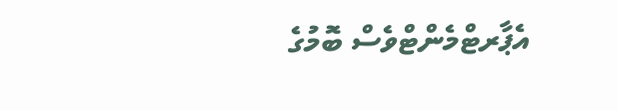އެޕާރޓްމެންޓްވެސް ބޮމުގެ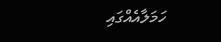ހަމަލާއެއްގައި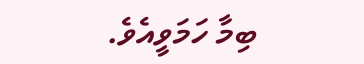ބިމާ ހަމަވީއެވެ.